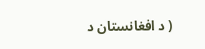( د افغانستان د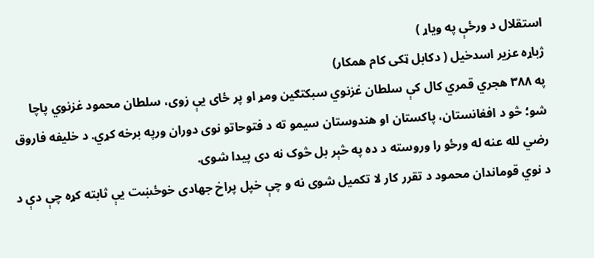استقلال د ورځې په ویاړ )
ژباړه عزیر اسدخیل ( دکابل ټکی کام همکار)
په ۳۸۸ هجري قمري کال کې سلطان غزنوي سبکتګین ومړ او پر ځای یې زوی، سلطان محمود غزنوي پاچا شو؛ څو د افغانستان، پاکستان او هندوستان سیمو ته د فتوحاتو نوی دوران ورپه برخه کړي. د خلیفه فاروق رضي لله عنه له ورځو را وروسته د ده په څېر بل څوک نه دی پیدا شوی.
د نوي قوماندان محمود د تقرر کار لا تکمیل شوی نه و چې خپل پراخ جهادی خوځښت یې ثابته کړه چې دې د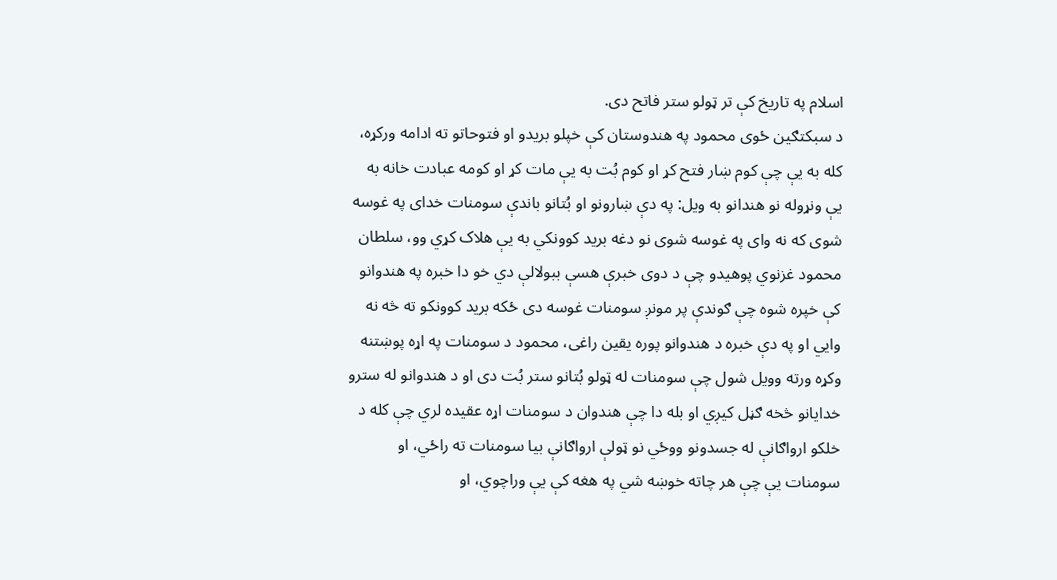اسلام په تاریخ کې تر ټولو ستر فاتح دی.
د سبکتګین ځوی محمود په هندوستان کې خپلو بریدو او فتوحاتو ته ادامه ورکړه، کله به یې چې کوم ښار فتح کړ او کوم بُت به یې مات کړ او کومه عبادت خانه به یې ونړوله نو هندانو به ویل: په دې ښارونو او بُتانو باندې سومنات خدای په غوسه شوی که نه وای په غوسه شوی نو دغه برید کوونکي به یې هلاک کړي وو، سلطان محمود غزنوي پوهیدو چې د دوی خبرې هسې ببولالې دي خو دا خبره په هندوانو کې خپره شوه چې ګوندې پر مونږ سومنات غوسه دی ځکه برید کوونکو ته څه نه وايي او په دې خبره د هندوانو پوره یقین راغی، محمود د سومنات په اړه پوښتنه وکړه ورته وویل شول چې سومنات له ټولو بُتانو ستر بُت دی او د هندوانو له سترو خدایانو څخه ګڼل کیږي او بله دا چې هندوان د سومنات اړه عقیده لري چې کله د خلکو ارواګانې له جسدونو ووځي نو ټولې ارواګانې بیا سومنات ته راځي، او سومنات یې چې هر چاته خوښه شي په هغه کې یې وراچوي، او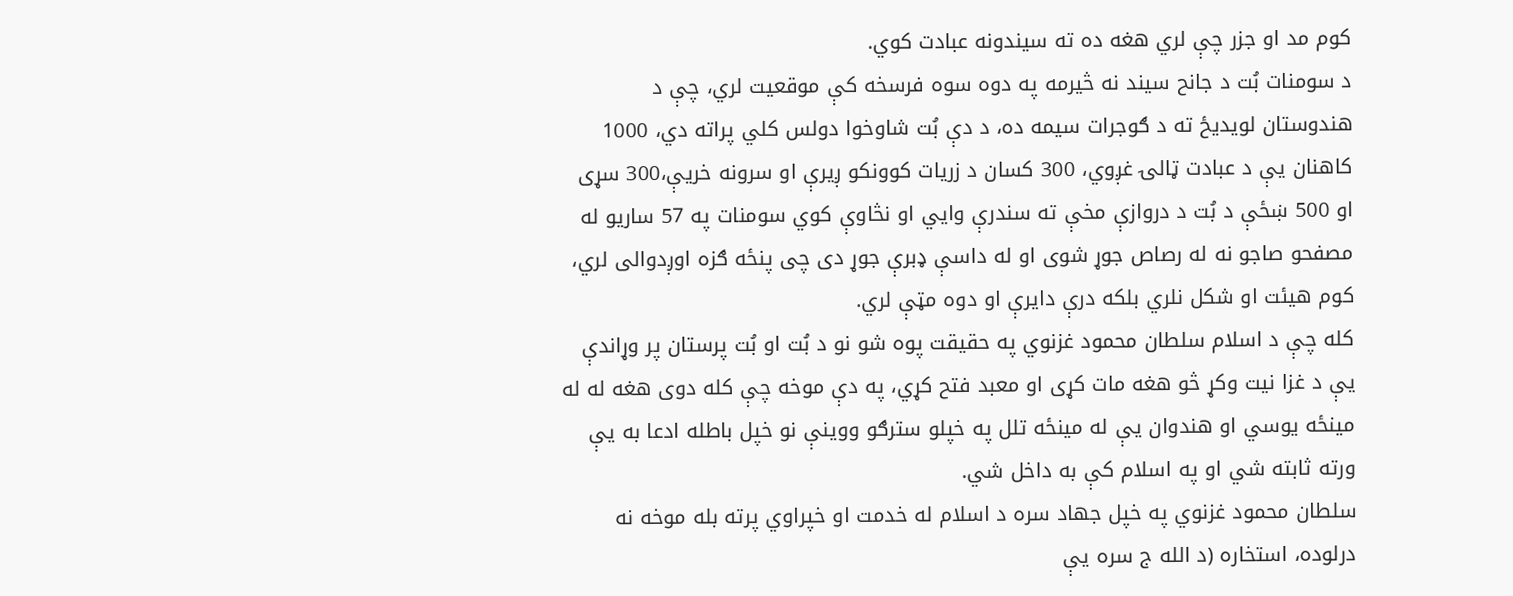کوم مد او جزر چې لري هغه ده ته سیندونه عبادت کوي.
د سومنات بُت د جانح سیند نه څیرمه په دوه سوه فرسخه کې موقعیت لري، چې د هندوستان لویدیځ ته د ګوجرات سیمه ده، د دې بُت شاوخوا دولس کلي پراته دي، 1000 کاهنان یې د عبادت ټالۍ غږوي، 300 کسان د زریات کوونکو ږیرې او سرونه خریې،300 سړی او 500 ښځې د بُت د دروازې مخې ته سندرې وایي او نڅاوې کوي سومنات په 57 ساریو له مصفحو صاجو نه له رصاص جوړ شوی او له داسې ډبرې جوړ دی چی پنځه ګزه اوږدوالی لري، کوم هیئت او شکل نلري بلکه درې دایرې او دوه مټې لري.
کله چې د اسلام سلطان محمود غزنوي په حقیقت پوه شو نو د بُت او بُت پرستان پر وړاندې یې د غزا نیت وکړ څو هغه مات کړی او معبد فتح کړي، په دې موخه چې کله دوی هغه له له مینځه یوسي او هندوان یې له مینځه تلل په خپلو سترګو ووینې نو خپل باطله ادعا به یې ورته ثابته شي او په اسلام کې به داخل شي.
سلطان محمود غزنوي په خپل جهاد سره د اسلام له خدمت او خپراوي پرته بله موخه نه درلوده، استخاره (د الله ج سره یې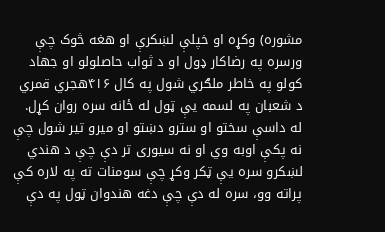مشوره) وکړه او خپلې لښکرې او هغه څوک چې ورسره په رضاکار ډول او د ثواب حاصلولو او جهاد کولو په خاطر ملګري شول په کال ۴۱۶هجري قمري د شعبان په لسمه یې ټول له ځانه سره روان کړل.
له داسې سختو او سترو دښتو او میرو تیر شول چې نه پکې اوبه وي او نه سیوری تر دې چې د هندي لښکرو سره یې ټکر وکړ چې سومنات ته په لاره کې پراته وو، سره له دې چې دغه هندوان ټول په دې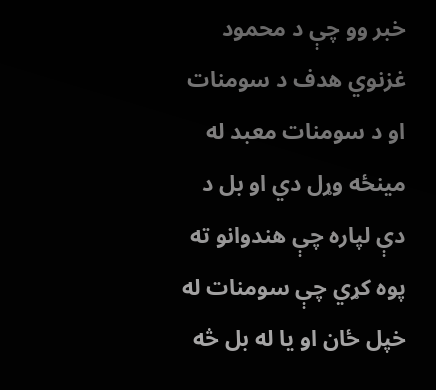خبر وو چې د محمود غزنوي هدف د سومنات او د سومنات معبد له مینځه وړل دي او بل د دې لپاره چې هندوانو ته پوه کړي چې سومنات له خپل ځان او یا له بل څه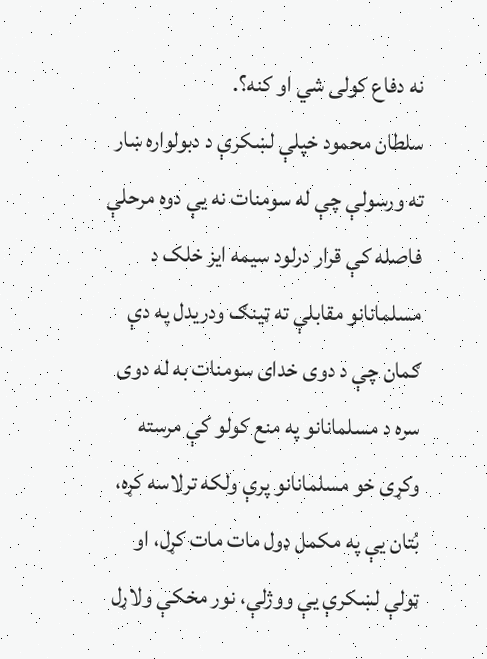نه دفاع کولی شي او کنه؟.
سلطان محمود خپلې لښکرې د دبولواره ښار ته ورسولې چې له سومنات نه یې دوه مرحلې فاصله کې قرار درلود سیمه ایز خلک د مسلمانانو مقابلې ته ټینګ ودریدل په دې ګمان چې د دوی خدای سومنات به له دوی سره د مسلمانانو په منع کولو کې مرسته وکړی خو مسلمانانو پرې ولکه ترلاسه کړه، بُتان یې په مکمل ډول مات مات کړل، او ټولې لښکرې یې ووژلې، نور مخکې ولاړل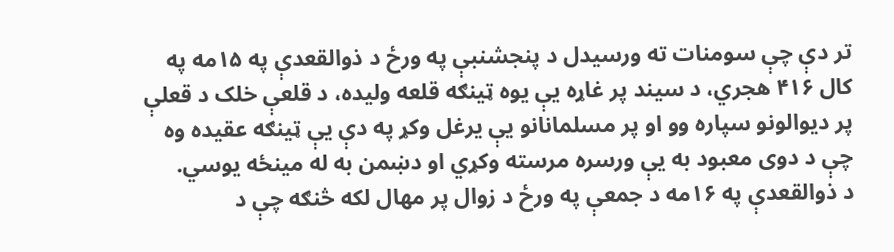تر دې چې سومنات ته ورسیدل د پنجشنبې په ورځ د ذوالقعدې په ۱۵مه په کال ۴۱۶ هجري، د سیند پر غاړه یې یوه ټینګه قلعه ولیده، د قلعې خلک د قعلې پر دیوالونو سپاره وو او پر مسلمانانو یې یرغل وکړ په دې یې ټینګه عقیده وه چې د دوی معبود به یې ورسره مرسته وکړي او دښمن به له مینځه یوسي.
د ذوالقعدې په ۱۶مه د جمعې په ورځ د زوال پر مهال لکه څنګه چې د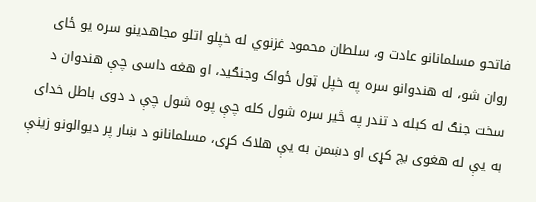فاتحو مسلمانانو عادت و، سلطان محمود غزنوي له خپلو اتلو مجاهدینو سره یو ځای روان شو، له هندوانو سره په خپل ټول ځواک وجنګید، او هغه داسی چې هندوان د سخت جنګ له کبله د تندر په څیر سره شول کله چې پوه شول چې د دوی باطل خدای به یې له هغوی بچ کړی او دښمن به یې هلاک کړی، مسلمانانو د ښار پر دیوالونو زینې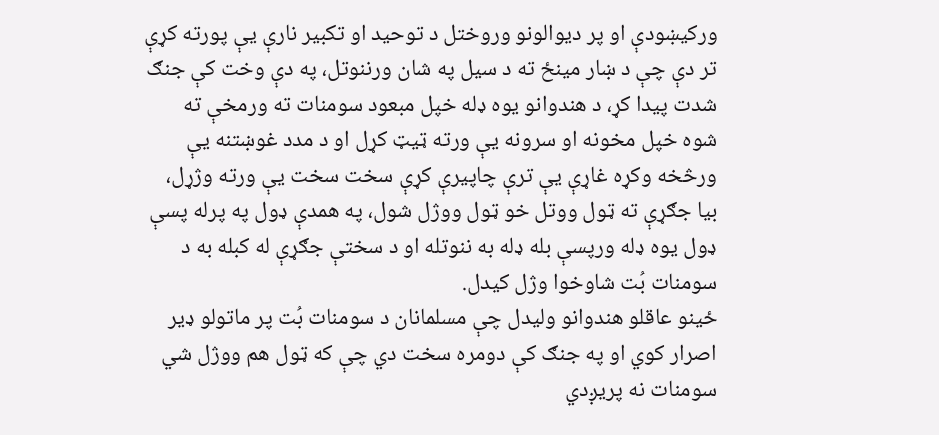ورکیښودې او پر دیوالونو وروختل د توحید او تکبیر نارې یې پورته کړې تر دې چې د ښار مینځ ته د سیل په شان ورننوتل، په دې وخت کې جنګ شدت پیدا کړ، د هندوانو یوه ډله خپل مبعود سومنات ته ورمخې ته شوه خپل مخونه او سرونه یې ورته ټیټ کړل او د مدد غوښتنه یې ورڅخه وکړه غاړې یې ترې چاپیرې کړې سخت سخت یې ورته وژړل، بیا جګړې ته ټول ووتل خو ټول ووژل شول، په همدې ډول په پرله پسې ډول یوه ډله ورپسې بله ډله به ننوتله او د سختې جګړې له کبله به د سومنات بُت شاوخوا وژل کیدل.
ځینو عاقلو هندوانو ولیدل چې مسلمانان د سومنات بُت پر ماتولو ډیر اصرار کوي او په جنګ کې دومره سخت دي چې که ټول هم ووژل شي سومنات نه پریږدي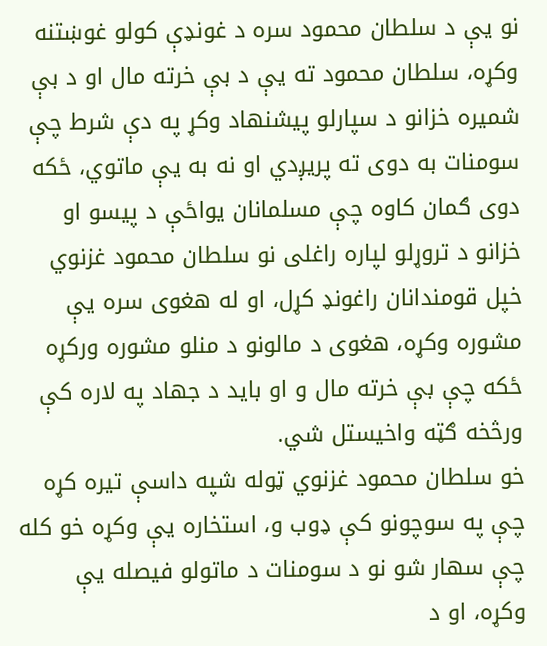نو یې د سلطان محمود سره د غونډې کولو غوښتنه وکړه، سلطان محمود ته یې د بې خرته مال او د بې شمیره خزانو د سپارلو پیشنهاد وکړ په دې شرط چې سومنات به دوی ته پریږدي او نه به یې ماتوي، ځکه دوی ګمان کاوه چې مسلمانان یواځې د پیسو او خزانو د تروړلو لپاره راغلی نو سلطان محمود غزنوي خپل قومندانان راغونډ کړل، او له هغوی سره یې مشوره وکړه، هغوی د مالونو د منلو مشوره ورکړه ځکه چې بې خرته مال و او باید د جهاد په لاره کې ورڅخه ګټه واخیستل شي.
خو سلطان محمود غزنوي ټوله شپه داسې تیره کړه چې په سوچونو کې ډوب و، استخاره یې وکړه خو کله چې سهار شو نو د سومنات د ماتولو فیصله یې وکړه، او د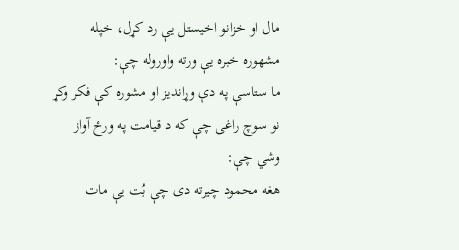مال او خزانو اخیستل یې رد کړل، خپله مشهوره خبره یې ورته واوروله چې:
ما ستاسې په دې وړاندیز او مشوره کې فکر وکړ نو سوچ راغی چې که د قیامت په ورځ آواز وشي چې:
هغه محمود چیرته دی چې بُت یې مات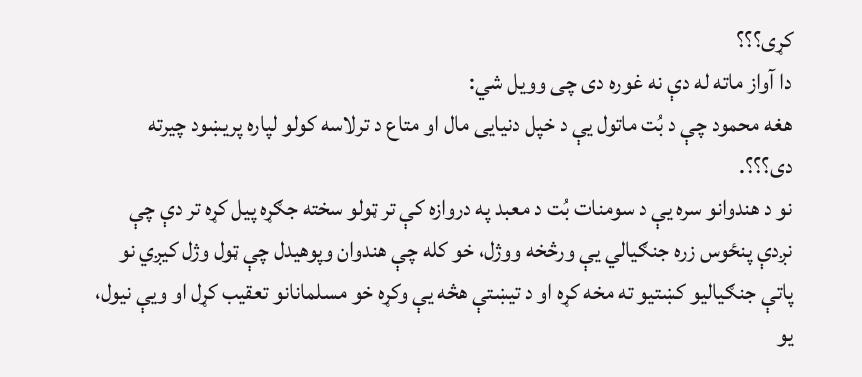کړی؟؟؟
دا آواز ماته له دې نه غوره دی چی وویل شي:
هغه محمود چې د بُت ماتول یې د خپل دنیایی مال او متاع د ترلاسه کولو لپاره پریښود چیرته دی؟؟؟.
نو د هندوانو سره یې د سومنات بُت د معبد په دروازه کې تر ټولو سخته جګړه پیل کړه تر دې چې نږدې پنځوس زره جنګیالي یې ورڅخه ووژل، خو کله چې هندوان وپوهیدل چې ټول وژل کیږي نو پاتې جنګیالیو کښتیو ته مخه کړه او د تیښتې هڅه یې وکړه خو مسلمانانو تعقیب کړل او ویې نیول، یو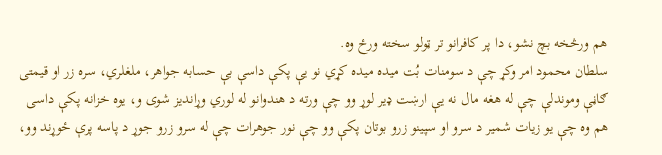هم ورڅخه بچ نشو، دا پر کافرانو تر ټولو سخته ورځ وه.
سلطان محمود امر وکړ چې د سومنات بُت میده میده کړي نو یې پکې داسې بې حسابه جواهر، ملغلري، سره زر او قیمتی ګاڼې وموندلې چې له هغه مال نه یې ارښت ډیر لوړ وو چې ورته د هندوانو له لوري وړاندیز شوی و، یوه خزانه پکې داسی هم وه چې یو زیات شمیر د سرو او سپینو زرو بوتان پکې وو چې نور جوهرات چې له سرو زرو جوړ د پاسه پرې ځوړند وو،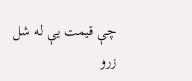چې قیمت یې له شل زرو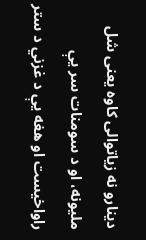دینارو نه زیاتوالی کاوه یعنی شل ملیونه، او د سومنات سر یې راواخیست او هغه یې د غزني د ستر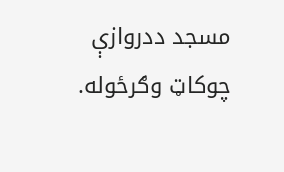مسجد ددروازې چوکاټ وګرځوله.